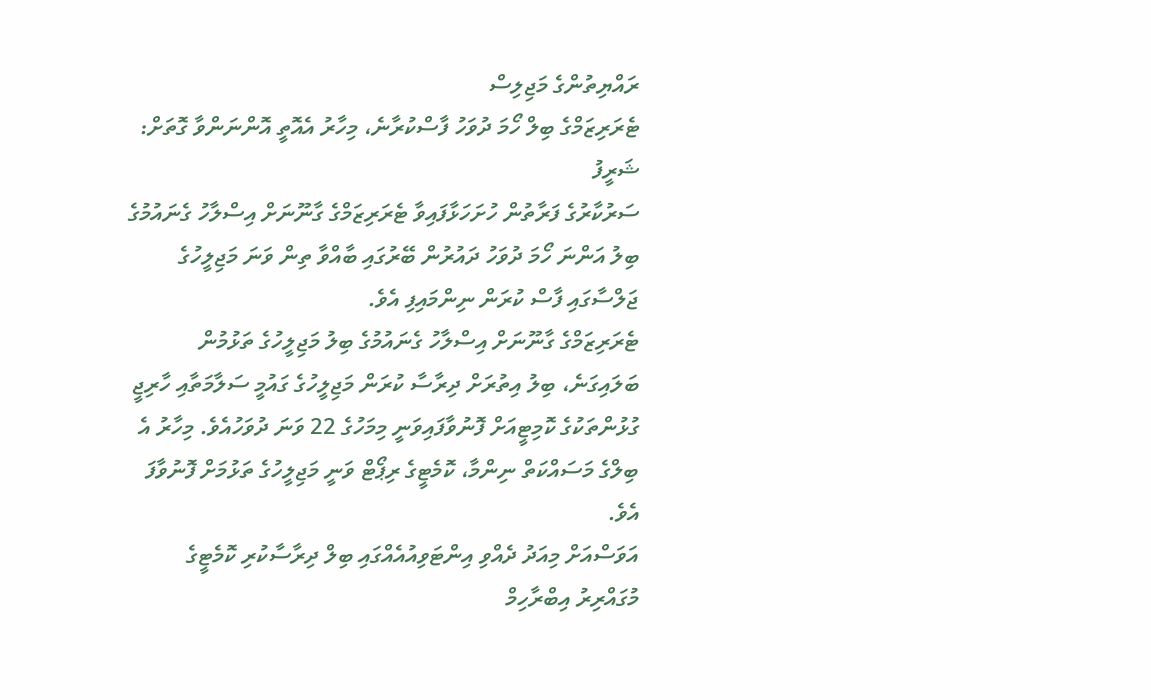ރައްޔިތުންގެ މަޖިލިސް
ޓެރަރިޒަމްގެ ބިލް ހޯމަ ދުވަހު ފާސްކުރާނެ، މިހާރު އެއޮތީ އޮންނަންވާ ގޮތަށް: ޝަރީފު
ސަރުކާރުގެ ފަރާތުން ހުށަހަޅާފައިވާ ޓެރަރިޒަމްގެ ގާނޫނަށް އިސްލާހު ގެނައުމުގެ ބިލު އަންނަ ހޯމަ ދުވަހު ދައުރުން ބޭރުގައި ބާއްވާ ތިން ވަނަ މަޖިލީހުގެ ޖަލްސާގައި ފާސް ކުރަން ނިންމައިފި އެވެ.
ޓެރަރިޒަމްގެ ގާނޫނަށް އިސްލާހު ގެނައުމުގެ ބިލު މަޖިލީހުގެ ތަޅުމުން ބަލައިގަނެ، ބިލު އިތުރަށް ދިރާސާ ކުރަން މަޖިލީހުގެ ގައުމީ ސަލާމަތާއި ހާރިޖީ ގުޅުންތަކުގެ ކޮމިޓީއަށް ފޮނުވާފައިވަނީ މިމަހުގެ 22 ވަނަ ދުވަހުއެވެ. މިހާރު އެ ބިލްގެ މަސައްކަތް ނިންމާ، ކޮމެޓީގެ ރިޕޯޓް ވަނީ މަޖިލީހުގެ ތަޅުމަށް ފޮނުވާފަ އެވެ.
އަވަސްއަށް މިއަދު ދެއްވި އިންޓަވިއުއެއްގައި ބިލް ދިރާސާކުރި ކޮމެޓީގެ މުގައްރިރު އިބްރާހިމް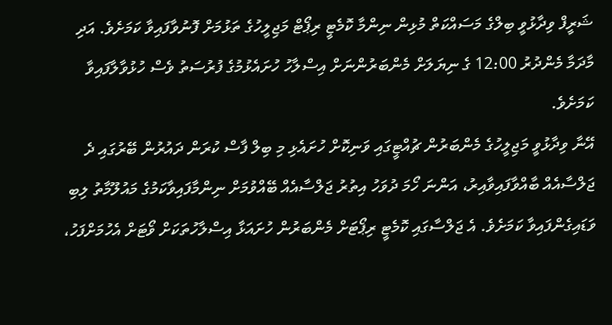ޝަރީފް ވިދާޅުވީ ބިލްގެ މަސައްކަތް މުޅިން ނިންމާ ކޮމެޓީ ރިޕޯޓް މަޖިލީހުގެ ތަޅުމަށް ފޮނުވާފައިވާ ކަމަށެވެ. އަދި މާދަމާ މެންދުރު 12:00 ގެ ނިޔަލަށް މެންބަރުންނަށް އިސްލާހު ހުށައެޅުމުގެ ފުރުސަތު ވެސް ހުޅުވާލާފައިވާ ކަމަށެވެ.
އޭނާ ވިދާޅުވީ މަޖިލީހުގެ މެންބަރުން ޗުއްޓީގައި ވަނިކޮށް ހުށައެޅި މި ބިލް ފާސް ކުރަން ދައުރުން ބޭރުގައި ދެ ޖަލްސާއެއް ބާއްވާފައިވާއިރު، އަންނަ ހޯމަ ދުވަހު އިތުރު ޖަލްސާއެއް ބޭއްވުމަށް ނިންމާފައިވާކަމުގެ މައުލޫމާތު ލިބި ވަޑައިގެންފައިވާ ކަމަށެވެ. އެ ޖަލްސާގައި ކޮމެޓީ ރިޕޯޓަށް މެންބަރުން ހުށައަޅާ އިސްލާހުތަކަށް ވޯޓަށް އެހުމަށްފަހު،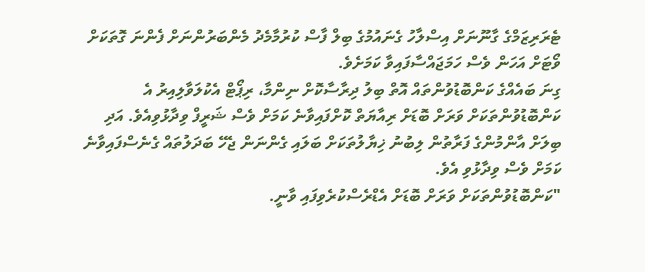ޓެރަރިޒަމްގެ ގާނޫނަށް އިސްލާހު ގެނައުމުގެ ބިލް ފާސް ކުރުމާމެދު މެންބަރުންނަށް ފެންނަ ގޮތަކަށް ވޯޓަށް އަހަން ވެސް ހަމަޖައްސާފައިވާ ކަމަށެވެ.
ގިނަ ބައެއްގެ ކަންބޮޑުވުންތައް އޮތް ބިލު ދިރާސާކޮށް ނިންމާ، ރިޕޯޓް އެކުލަވާލިއިރު އެ ކަންބޮޑުވުންތަކަށް ވަރަށް ބޮޑަށް ރިއާޔަތް ކޮށްފައިވާނެ ކަމަށް ވެސް ޝަރީފް ވިދާޅުވިއެވެ. އަދި ބިލަށް އާންމުންގެ ފަރާތުން ލިބުނު ޚިޔާލުތަކަށް ބަލައި ގެންނަން ޖެހޭ ބަދަލުތައް ގެނެސްފައިވާނެ ކަމަށް ވެސް ވިދާޅުވި އެވެ.
"ކަންބޮޑުވުންތަކަށް ވަރަށް ބޮޑަށް އެޑްރެސްކުރެވިފައި ވާނީ.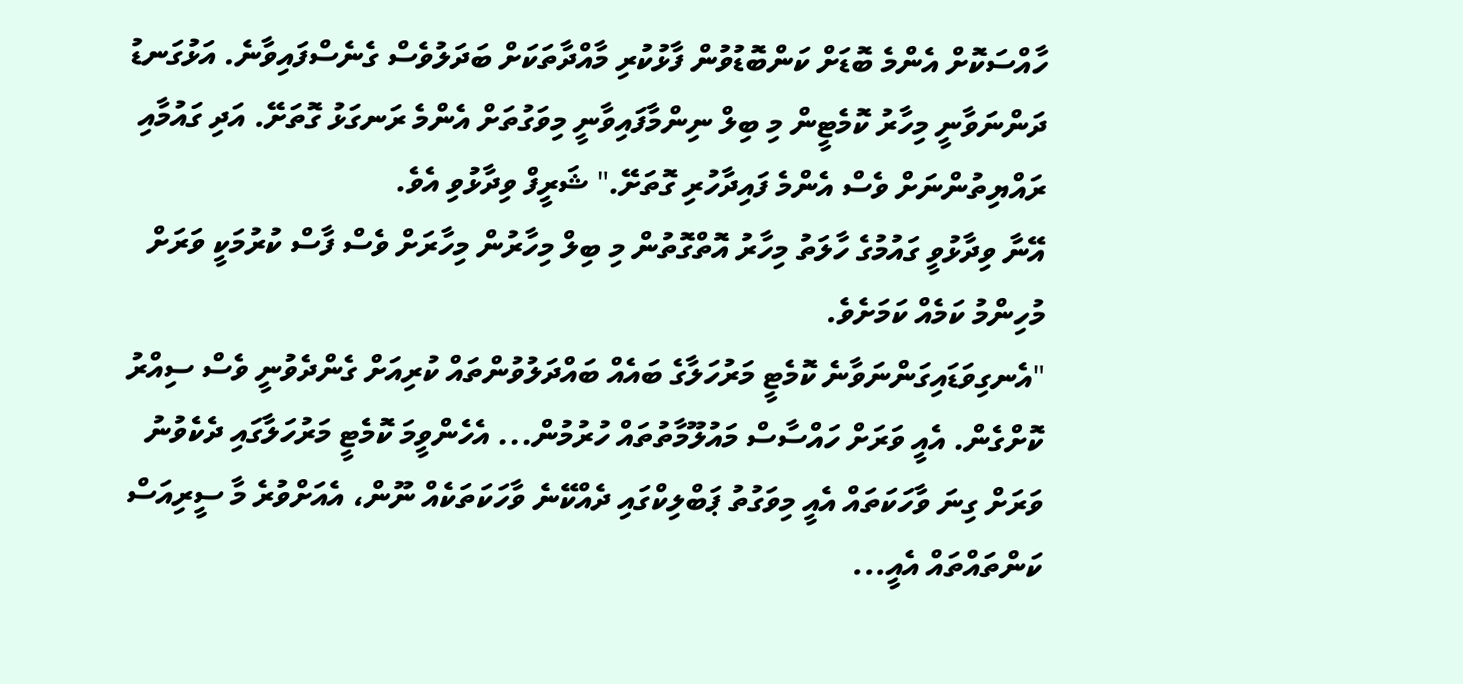ހާއްސަކޮށް އެންމެ ބޮޑަށް ކަންބޮޑުވުން ފާޅުކުރި މާއްދާތަކަށް ބަދަލުވެސް ގެނެސްފައިވާނެ. އަޅުގަނޑު ދަންނަވާނީ މިހާރު ކޮމެޓީން މި ބިލް ނިންމާފައިވާނީ މިވަގުތަށް އެންމެ ރަނގަޅު ގޮތަށޭ. އަދި ގައުމާއި ރައްޔިތުންނަށް ވެސް އެންމެ ފައިދާހުރި ގޮތަށޭ." ޝަރީފް ވިދާޅުވި އެވެ.
އޭނާ ވިދާޅުވީ ގައުމުގެ ހާލަތު މިހާރު އޮތްގޮތުން މި ބިލް މިހާރުން މިހާރަށް ވެސް ފާސް ކުރުމަކީ ވަރަށް މުހިންމު ކަމެއް ކަމަށެވެ.
"އެނގިވަޑައިގަންނަވާނެ ކޮމެޓީ މަރުހަލާގެ ބައެއް ބައްދަލުވުންތައް ކުރިއަށް ގެންދެވުނީ ވެސް ސިއްރު ކޮށްގެން. އެއީ ވަރަށް ހައްސާސް މައުލޫމާތުތައް ހުރުމުން... އެހެންވީމަ ކޮމެޓީ މަރުހަލާގައި ދެކެވުނު ވަރަށް ގިނަ ވާހަކަތައް އެއީ މިވަގުތު ޕަބްލިކްގައި ދެއްކޭނެ ވާހަކަތަކެއް ނޫން، އެއަށްވުރެ މާ ސީރިއަސް ކަންތައްތައް އެއީ...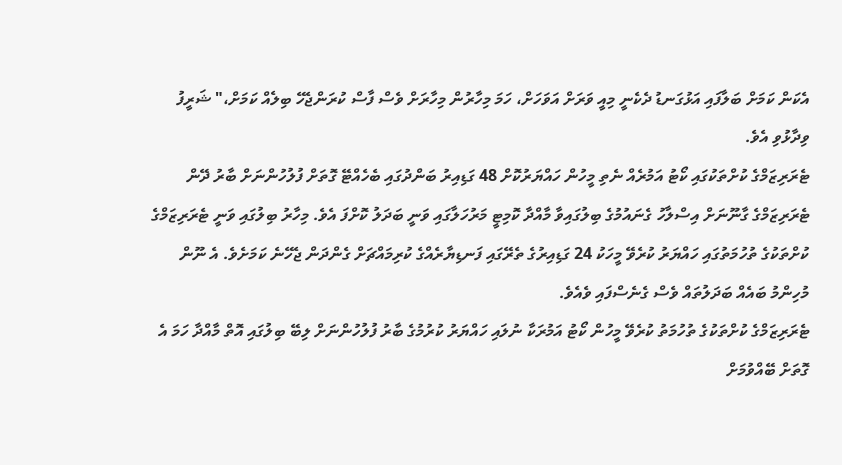އެކަން ކަމަށް ބަލާފައި އަޅުގަނޑު ދެކެނީ މިއީ ވަރަށް އަވަހަށް، ހަމަ މިހާރުން މިހާރަށް ވެސް ފާސް ކުރަންޖެހޭ ބިލެއް ކަމަށް،" ޝަރީފު ވިދާޅުވި އެވެ.
ޓެރަރިޒަމްގެ ކުށްތަކުގައި ކޯޓު އަމުރެއް ނެތި މީހުން ހައްޔަރުކޮށް 48 ގަޑިއިރު ބަންދުގައި ބެހެއްޓޭ ގޮތަށް ފުލުހުންނަށް ބާރު ދޭން ޓެރަރިޒަމްގެ ގާނޫނަށް އިސްލާހު ގެނައުމުގެ ބިލުގައިވާ މާއްދާ ކޮމިޓީ މަރުހަލާގައި ވަނީ ބަދަލު ކޮށްފަ އެވެ. މިހާރު ބިލުގައި ވަނީ ޓެރަރިޒަމްގެ ކުށްތަކުގެ ތުހުމަތުގައި ހައްޔަރު ކުރެވޭ މީހަކު 24 ގަޑިއިރުގެ ތެރޭގައި ފަނޑިޔާރެއްގެ ކުރިމައްޗަށް ގެންދަން ޖެހޭނެ ކަމަށެވެ. އެ ނޫން މުހިންމު ބައެއް ބަދަލުތައް ވެސް ގެނެސްފައި ވެއެވެ.
ޓެރަރިޒަމްގެ ކުށްތަކުގެ ތުހުމަތު ކުރެވޭ މީހުން ކޯޓު އަމުރަކާ ނުލައި ހައްޔަރު ކުރުމުގެ ބާރު ފުލުހުންނަށް ލިބޭ ބިލުގައި އޮތް މާއްދާ ހަމަ އެ ގޮތަށް ބޭއްވުމަށް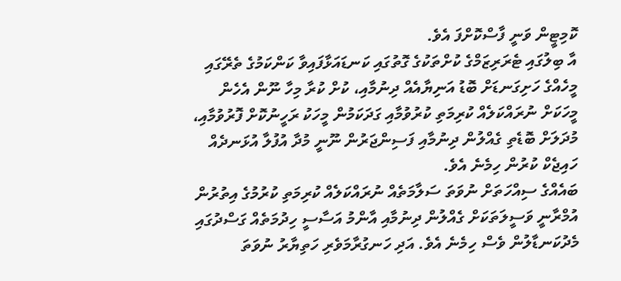ކޮމިޓީން ވަނީ ފާސްކޮށްފަ އެވެ.
އާ ބިލުގައި ޓެރަރިޒަމްގެ ކުށްތަކުގެ ގޮތުގައި ކަނޑައަޅާފައިވާ ކަންކަމުގެ ތެރޭގައި މީހެއްގެ ހަށިގަނޑަށް ބޮޑު އަނިޔާއެއް ދިނުމާއި، ކުށް ކުރާ މިހާ ނޫން އެހެން މީހަކަށް ނުރައްކަލެއް ކުރިމަތި ކުރުވުމާއި ގަދަކަމުން މީހަކު ރަހީނުކޮށް ފޮރުވުމާއި، މުދަލަށް ބޮޑެތި ގެއްލުން ދިނުމާއި ފަސިންޖަރުން ނޫނީ މުދާ އުފުލާ އުޅަނދެއް ހައިޖެކް ކުރުން ހިމެނެ އެވެ.
ބައެއްގެ ސިއްހަތަށް ނުވަތަ ސަލާމަތެއް ނުރައްކަލެއް ކުރިމަތި ކުރުމުގެ އިތުރުން އުމްރާނީ ވަސީލަތަކަށް ގެއްލުން ދިނުމާއި އާންމު އަސާސީ ހިދުމަތެއް ގަސްދުގައި މެދުކަނޑާލުން ވެސް ހިމެނެ އެވެ. އަދި ހަނގުރާމަވެރި ހަތިޔާރު ނުވަތަ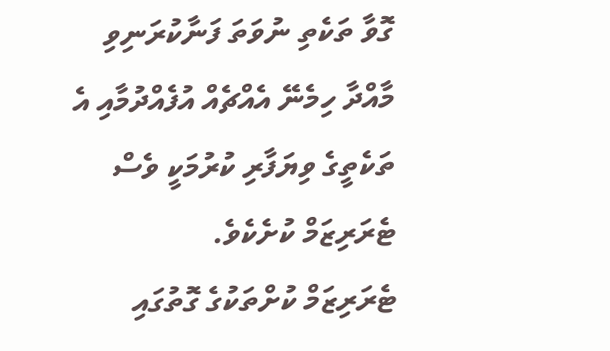ގޮވާ ތަކެތި ނުވަތަ ފަނާކުރަނިވި މާއްދާ ހިމެނޭ އެއްޗެއް އުފެއްދުމާއި އެ ތަކެތީގެ ވިޔަފާރި ކުރުމަކީ ވެސް ޓެރަރިޒަމް ކުށެކެވެ.
ޓެރަރިޒަމް ކުށްތަކުގެ ގޮތުގައި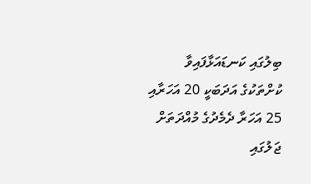ބިލުގައި ކަނޑައަޅާފައިވާ ކުށްތަކުގެ އަދަބަކީ 20 އަހަރާއި 25 އަހަރާ ދެމެދުގެ މުއްދަތަށް ޖަލުގައި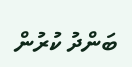ބަންދު ކުރުން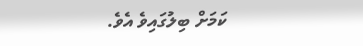ކަމަށް ބިލުގައިވެ އެވެ.